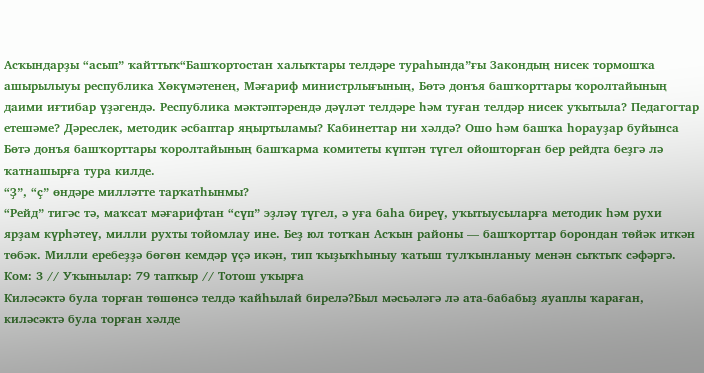Асҡындарҙы “асып” ҡайттыҡ“Башҡортостан халыҡтары телдәре тураһында”ғы Закондың нисек тормошҡа ашырылыуы республика Хөкүмәтенең, Мәғариф министрлығының, Бөтә донъя башҡорттары ҡоролтайының даими иғтибар үҙәгендә. Республика мәктәптәрендә дәүләт телдәре һәм туған телдәр нисек уҡытыла? Педагогтар етешәме? Дәреслек, методик әсбаптар яңыртыламы? Кабинеттар ни хәлдә? Ошо һәм башҡа һорауҙар буйынса Бөтә донъя башҡорттары ҡоролтайының башҡарма комитеты күптән түгел ойошторған бер рейдта беҙгә лә ҡатнашырға тура килде.
“Ҙ”, “ҫ” өндәре милләтте тарҡатһынмы?
“Рейд” тигәс тә, маҡсат мәғарифтан “сүп” эҙләү түгел, ә уға баһа биреү, уҡытыусыларға методик һәм рухи ярҙам күрһәтеү, милли рухты тойомлау ине. Беҙ юл тотҡан Асҡын районы — башҡорттар борондан төйәк иткән төбәк. Милли еребеҙҙә бөгөн кемдәр үҫә икән, тип ҡыҙыҡһыныу ҡатыш тулҡынланыу менән сыҡтыҡ сәфәргә.
Ком: 3 // Уҡынылар: 79 тапҡыр // Тотош уҡырға
Киләсәктә була торған төшөнсә телдә ҡайһылай бирелә?Был мәсьәләгә лә ата-бабабыҙ яуаплы ҡараған, киләсәктә була торған хәлде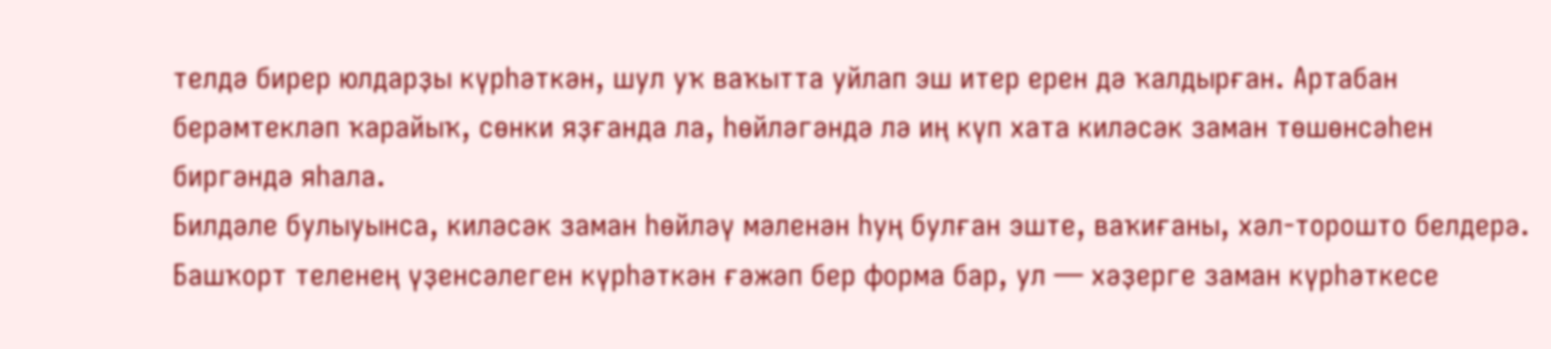телдә бирер юлдарҙы күрһәткән, шул уҡ ваҡытта уйлап эш итер ерен дә ҡалдырған. Артабан берәмтекләп ҡарайыҡ, сөнки яҙғанда ла, һөйләгәндә лә иң күп хата киләсәк заман төшөнсәһен биргәндә яһала.
Билдәле булыуынса, киләсәк заман һөйләү мәленән һуң булған эште, ваҡиғаны, хәл-торошто белдерә. Башҡорт теленең үҙенсәлеген күрһәткән ғәжәп бер форма бар, ул — хәҙерге заман күрһәткесе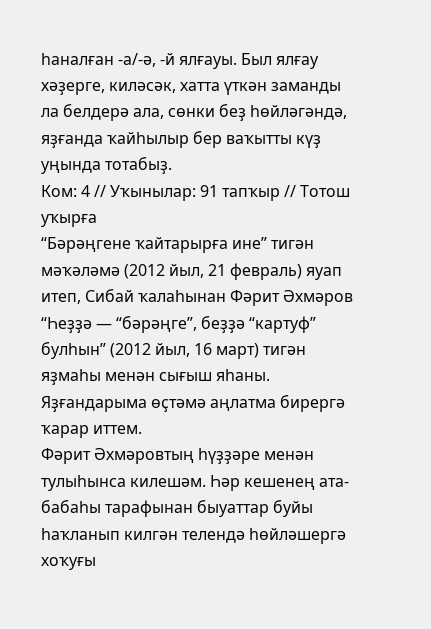һаналған -а/-ә, -й ялғауы. Был ялғау хәҙерге, киләсәк, хатта үткән заманды ла белдерә ала, сөнки беҙ һөйләгәндә, яҙғанда ҡайһылыр бер ваҡытты күҙ уңында тотабыҙ.
Ком: 4 // Уҡынылар: 91 тапҡыр // Тотош уҡырға
“Бәрәңгене ҡайтарырға ине” тигән мәҡәләмә (2012 йыл, 21 февраль) яуап итеп, Сибай ҡалаһынан Фәрит Әхмәров “Һеҙҙә — “бәрәңге”, беҙҙә “картуф” булһын” (2012 йыл, 16 март) тигән яҙмаһы менән сығыш яһаны. Яҙғандарыма өҫтәмә аңлатма бирергә ҡарар иттем.
Фәрит Әхмәровтың һүҙҙәре менән тулыһынса килешәм. Һәр кешенең ата-бабаһы тарафынан быуаттар буйы һаҡланып килгән телендә һөйләшергә хоҡуғы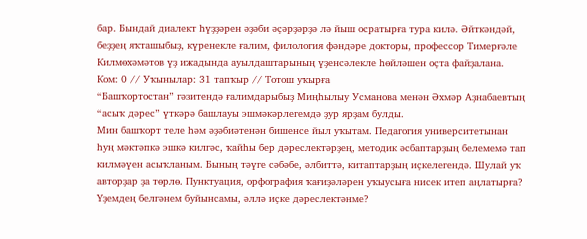бар. Бындай диалект һүҙҙәрен әҙәби әҫәрҙәрҙә лә йыш осратырға тура килә. Әйткәндәй, беҙҙең яҡташыбыҙ, күренекле ғалим, филология фәндәре докторы, профессор Тимерғәле Килмөхәмәтов үҙ ижадында ауылдаштарының үҙенсәлекле һөйләшен оҫта файҙалана.
Ком: 0 // Уҡынылар: 31 тапҡыр // Тотош уҡырға
“Башҡортостан” гәзитендә ғалимдарыбыҙ Миңһылыу Усманова менән Әхмәр Аҙнабаевтың “асыҡ дәрес” үткәрә башлауы эшмәкәрлегемдә ҙур ярҙам булды.
Мин башҡорт теле һәм әҙәбиәтенән бишенсе йыл уҡытам. Педагогия университетынан һуң мәктәпкә эшкә килгәс, ҡайһы бер дәреслектәрҙең, методик әсбаптарҙың белемемә тап килмәүен асыҡланым. Бының тәүге сәбәбе, әлбиттә, китаптарҙың иҫкелегендә. Шулай уҡ авторҙар ҙа төрлө. Пунктуация, орфография ҡағиҙәләрен уҡыусыға нисек итеп аңлатырға? Үҙемдең белгәнем буйынсамы, әллә иҫке дәреслектәнме?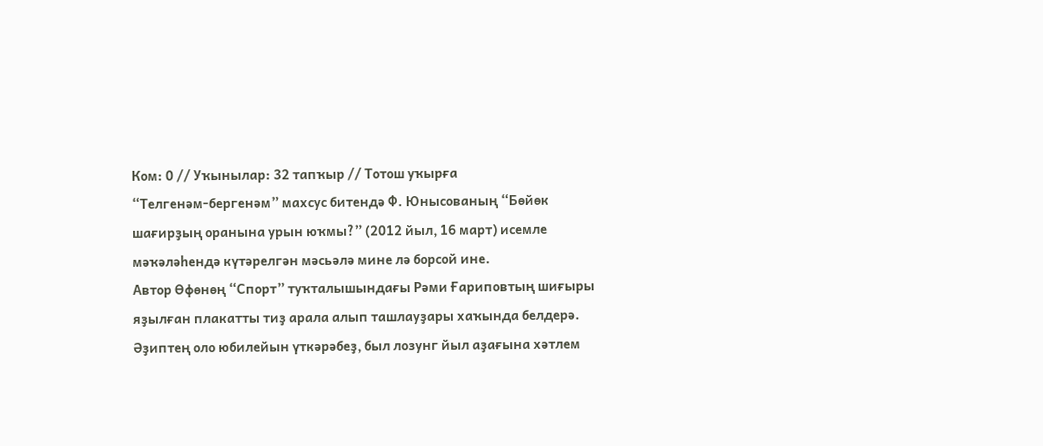Ком: 0 // Уҡынылар: 32 тапҡыр // Тотош уҡырға
“Телгенәм-бергенәм” махсус битендә Ф. Юнысованың “Бөйөк шағирҙың оранына урын юҡмы?” (2012 йыл, 16 март) исемле мәҡәләһендә күтәрелгән мәсьәлә мине лә борсой ине.
Автор Өфөнөң “Спорт” туҡталышындағы Рәми Ғариповтың шиғыры яҙылған плакатты тиҙ арала алып ташлауҙары хаҡында белдерә. Әҙиптең оло юбилейын үткәрәбеҙ, был лозунг йыл аҙағына хәтлем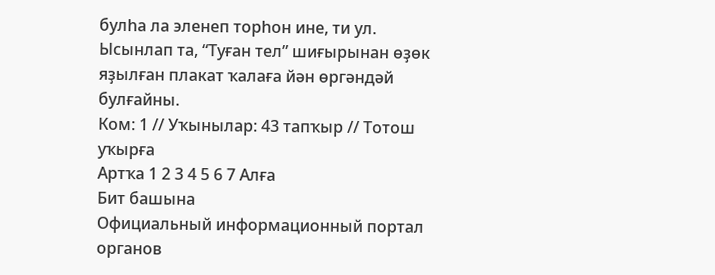булһа ла эленеп торһон ине, ти ул.
Ысынлап та, “Туған тел” шиғырынан өҙөк яҙылған плакат ҡалаға йән өргәндәй булғайны.
Ком: 1 // Уҡынылар: 43 тапҡыр // Тотош уҡырға
Артҡа 1 2 3 4 5 6 7 Алға
Бит башына
Официальный информационный портал органов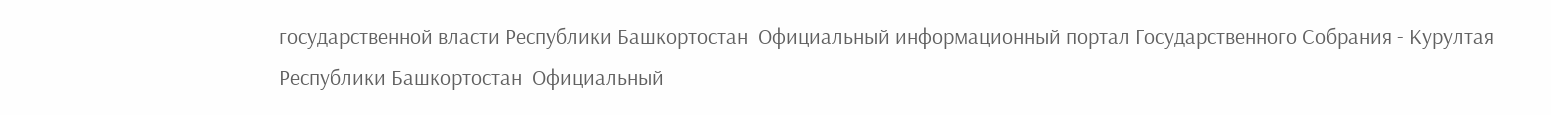государственной власти Республики Башкортостан  Официальный информационный портал Государственного Собрания - Курултая Республики Башкортостан  Официальный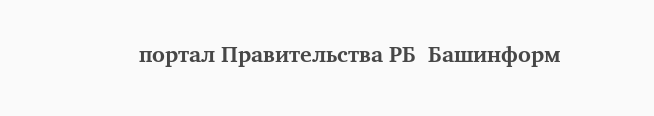портал Правительства РБ  Башинформ